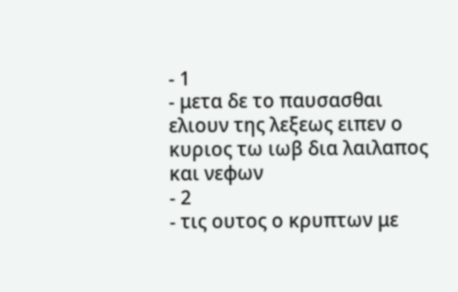- 1
- μετα δε το παυσασθαι ελιουν της λεξεως ειπεν ο κυριος τω ιωβ δια λαιλαπος και νεφων
- 2
- τις ουτος ο κρυπτων με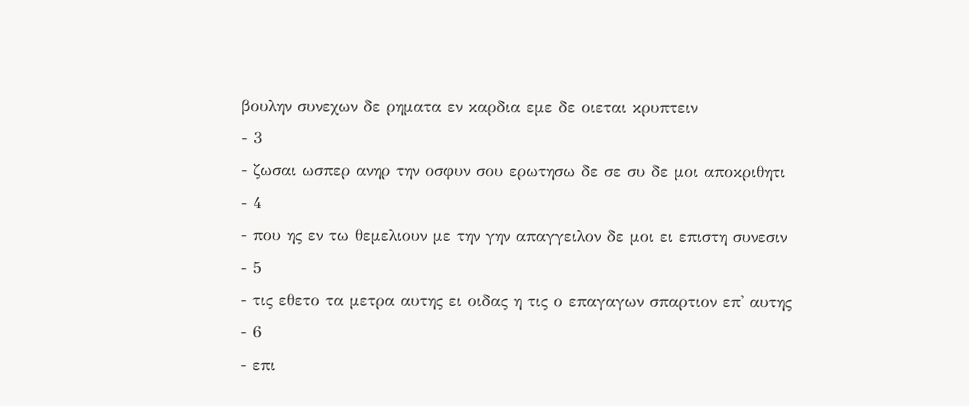βουλην συνεχων δε ρηματα εν καρδια εμε δε οιεται κρυπτειν
- 3
- ζωσαι ωσπερ ανηρ την οσφυν σου ερωτησω δε σε συ δε μοι αποκριθητι
- 4
- που ης εν τω θεμελιουν με την γην απαγγειλον δε μοι ει επιστη συνεσιν
- 5
- τις εθετο τα μετρα αυτης ει οιδας η τις ο επαγαγων σπαρτιον επ' αυτης
- 6
- επι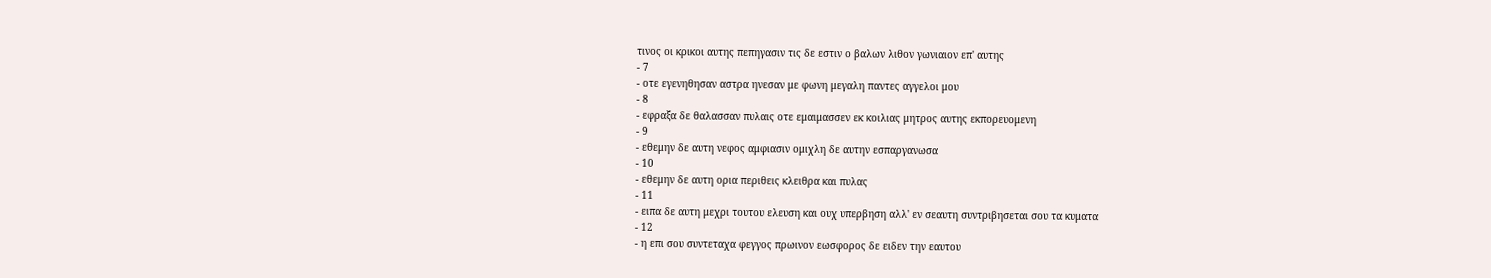τινος οι κρικοι αυτης πεπηγασιν τις δε εστιν ο βαλων λιθον γωνιαιον επ' αυτης
- 7
- οτε εγενηθησαν αστρα ηνεσαν με φωνη μεγαλη παντες αγγελοι μου
- 8
- εφραξα δε θαλασσαν πυλαις οτε εμαιμασσεν εκ κοιλιας μητρος αυτης εκπορευομενη
- 9
- εθεμην δε αυτη νεφος αμφιασιν ομιχλη δε αυτην εσπαργανωσα
- 10
- εθεμην δε αυτη ορια περιθεις κλειθρα και πυλας
- 11
- ειπα δε αυτη μεχρι τουτου ελευση και ουχ υπερβηση αλλ' εν σεαυτη συντριβησεται σου τα κυματα
- 12
- η επι σου συντεταχα φεγγος πρωινον εωσφορος δε ειδεν την εαυτου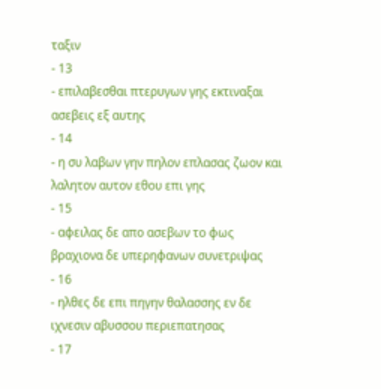ταξιν
- 13
- επιλαβεσθαι πτερυγων γης εκτιναξαι ασεβεις εξ αυτης
- 14
- η συ λαβων γην πηλον επλασας ζωον και λαλητον αυτον εθου επι γης
- 15
- αφειλας δε απο ασεβων το φως βραχιονα δε υπερηφανων συνετριψας
- 16
- ηλθες δε επι πηγην θαλασσης εν δε ιχνεσιν αβυσσου περιεπατησας
- 17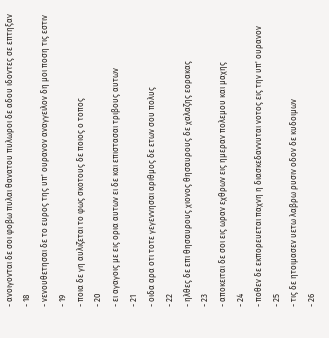- ανοιγονται δε σοι φοβω πυλαι θανατου πυλωροι δε αδου ιδοντες σε επτηξαν
- 18
- νενουθετησαι δε το ευρος της υπ' ουρανον αναγγειλον δη μοι ποση τις εστιν
- 19
- ποια δε γη αυλιζεται το φως σκοτους δε ποιος ο τοπος
- 20
- ει αγαγοις με εις ορια αυτων ει δε και επιστασαι τριβους αυτων
- 21
- οιδα αρα οτι τοτε γεγεννησαι αριθμος δε ετων σου πολυς
- 22
- ηλθες δε επι θησαυρους χιονος θησαυρους δε χαλαζης εορακας
- 23
- αποκειται δε σοι εις ωραν εχθρων εις ημεραν πολεμου και μαχης
- 24
- ποθεν δε εκπορευεται παχνη η διασκεδαννυται νοτος εις την υπ' ουρανον
- 25
- τις δε ητοιμασεν υετω λαβρω ρυσιν οδον δε κυδοιμων
- 26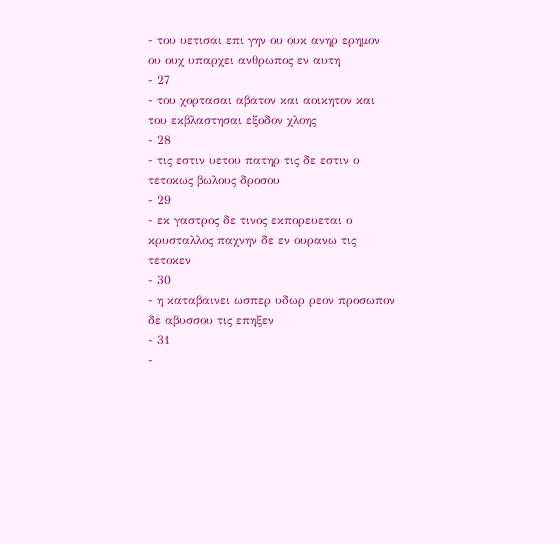- του υετισαι επι γην ου ουκ ανηρ ερημον ου ουχ υπαρχει ανθρωπος εν αυτη
- 27
- του χορτασαι αβατον και αοικητον και του εκβλαστησαι εξοδον χλοης
- 28
- τις εστιν υετου πατηρ τις δε εστιν ο τετοκως βωλους δροσου
- 29
- εκ γαστρος δε τινος εκπορευεται ο κρυσταλλος παχνην δε εν ουρανω τις τετοκεν
- 30
- η καταβαινει ωσπερ υδωρ ρεον προσωπον δε αβυσσου τις επηξεν
- 31
-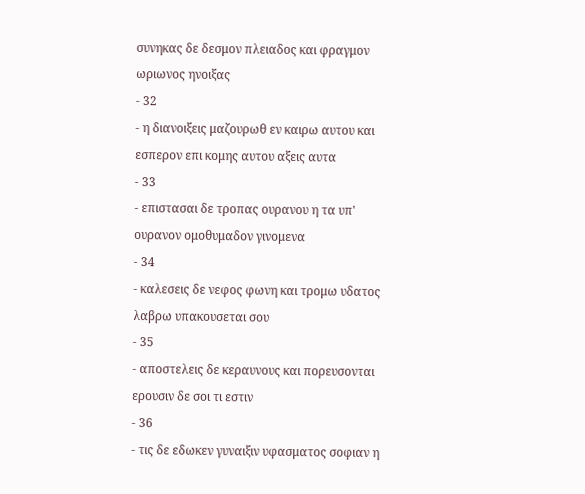συνηκας δε δεσμον πλειαδος και φραγμον ωριωνος ηνοιξας
- 32
- η διανοιξεις μαζουρωθ εν καιρω αυτου και εσπερον επι κομης αυτου αξεις αυτα
- 33
- επιστασαι δε τροπας ουρανου η τα υπ' ουρανον ομοθυμαδον γινομενα
- 34
- καλεσεις δε νεφος φωνη και τρομω υδατος λαβρω υπακουσεται σου
- 35
- αποστελεις δε κεραυνους και πορευσονται ερουσιν δε σοι τι εστιν
- 36
- τις δε εδωκεν γυναιξιν υφασματος σοφιαν η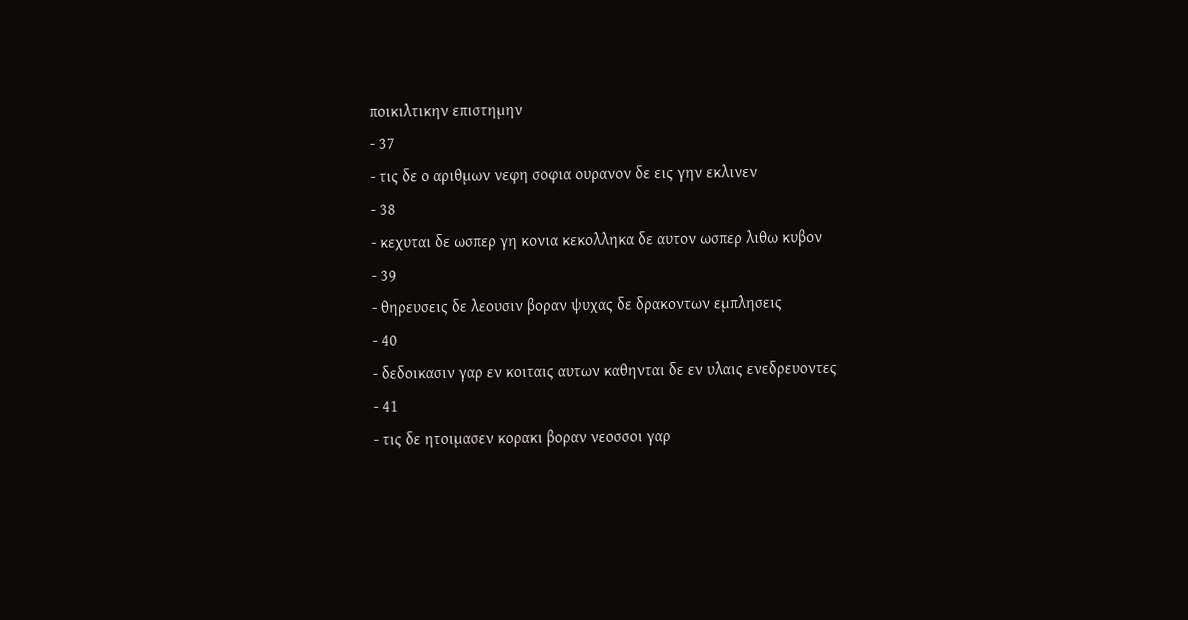ποικιλτικην επιστημην
- 37
- τις δε ο αριθμων νεφη σοφια ουρανον δε εις γην εκλινεν
- 38
- κεχυται δε ωσπερ γη κονια κεκολληκα δε αυτον ωσπερ λιθω κυβον
- 39
- θηρευσεις δε λεουσιν βοραν ψυχας δε δρακοντων εμπλησεις
- 40
- δεδοικασιν γαρ εν κοιταις αυτων καθηνται δε εν υλαις ενεδρευοντες
- 41
- τις δε ητοιμασεν κορακι βοραν νεοσσοι γαρ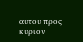αυτου προς κυριον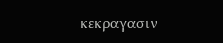κεκραγασιν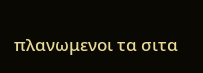πλανωμενοι τα σιτα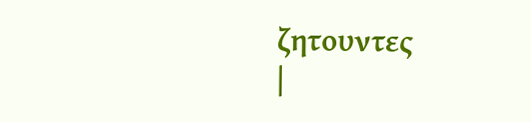ζητουντες
|